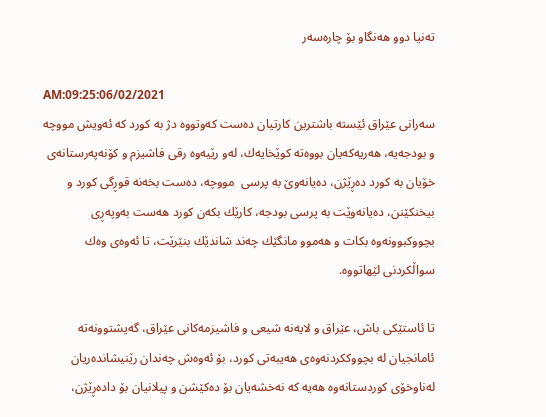ته‌نیا دوو ھه‌نگاو بۆ چاره‌سه‌ر

AM:09:25:06/02/2021
سه‌رانی عێراق ئێسته‌ باشترین كارتیان ده‌ست كه‌وتووه‌ دژ به‌ كورد كه‌ ئه‌ویش مووچه‌ و بودجه‌یه‌، ھه‌ریه‌كه‌یان بووه‌ته‌ كوێخایه‌ك، له‌و رێیه‌وه‌ رقی فاشیزم و كۆنه‌په‌رستانه‌ی خۆیان به‌ كورد ده‌ڕێژن، ده‌یانه‌وێ به‌ پرسی  مووچه‌، ده‌ست بخه‌نه‌ قوڕگی كورد و بیخنكێنن، ده‌یانه‌وێت به‌ پرسی بودجه‌، كارێك بكه‌ن كورد ھه‌ست به‌وپه‌ڕی بچووكبوونه‌وه‌ بكات و ھه‌موو مانگێك چه‌ند شاندێك بنێرێت، تا ئه‌وه‌ی وه‌ك سواڵكردنی لێھاتووه‌.

تا ئاستێكی باش، عێراق و لایه‌نه‌ شیعی و فاشیزمه‌كانی عێراق، گه‌یشتوونه‌ته‌ ئامانجیان له‌ بچووككردنه‌وه‌ی ھه‌یبه‌تی كورد، بۆ ئه‌وه‌ش چه‌ندان رێنیشانده‌ریان له‌ناوخۆی كوردستانه‌وه‌ ھه‌یه‌ كه‌ نه‌خشه‌یان بۆ ده‌كێشن و پیلانیان بۆ داده‌ڕێژن،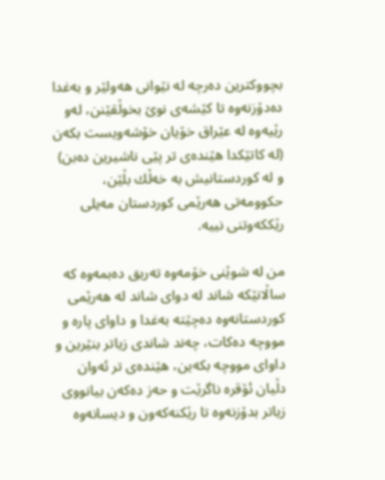بچووكترین ده‌رچه‌ له‌ نێوانی ھه‌ولێر و به‌غدا ده‌دۆزنه‌وه‌ تا كێشه‌ی نوێ بخوڵقێنن، له‌و رێیه‌وه‌ له‌ عێراق خۆیان خۆشه‌ویست بكه‌ن (له‌ كاتێكدا ھێنده‌ی تر پێی ناشیرین ده‌بن) و له‌ كوردستانیش به‌ خه‌ڵك بڵێن، حكوومه‌تی ھه‌رێمی كوردستان مه‌یلی رێككه‌وتنی نییه‌.

من له‌ شوێنی خۆمه‌وه‌ ته‌ریق ده‌بمه‌وه‌ كه‌ ساڵانێكه‌ شاند له‌ دوای شاند له‌ ھه‌رێمی كوردستانه‌وه‌ ده‌چێته‌ به‌غدا و داوای پاره‌ و مووچه‌ ده‌كات، چه‌ند شاندی زیاتر بنێرین و داوای مووچه‌ بكه‌ین، ھێنده‌ی تر ئه‌وان دڵیان ئۆقره‌ ناگرێت و حه‌ز ده‌كه‌ن بیانووی زیاتر بدۆزنه‌وه‌ تا رێكنه‌كه‌ون و دیسانه‌وه‌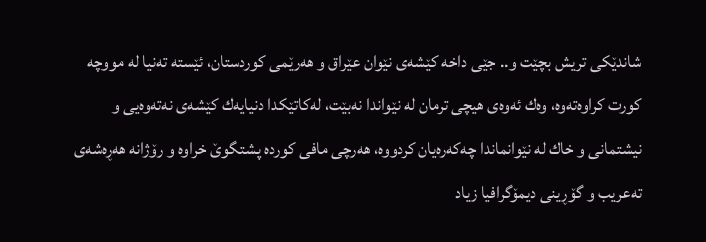شاندێكی تریش بچێت و.. جێی داخه‌ كێشه‌ی نێوان عێراق و ھه‌رێمی كوردستان، ئێسته‌ ته‌نیا له‌ مووچه‌ كورت كراوه‌ته‌وه‌، وه‌ك ئه‌وه‌ی ھیچی ترمان له‌ نێواندا نه‌بێت، له‌كاتێكدا دنیایه‌ك كێشه‌ی نه‌ته‌وه‌یی و نیشتمانی و خاك له‌ نێوانماندا چه‌كه‌ره‌یان كردووه‌، ھه‌رچی مافی كورده‌ پشتگوێ خراوه‌ و رۆژانه‌ ھه‌ڕه‌شه‌ی ته‌عریب و گۆڕینی دیمۆگرافیا زیاد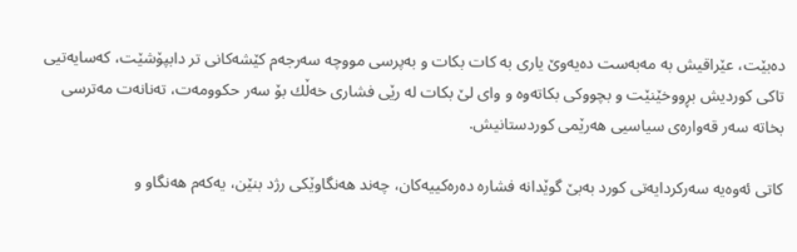ده‌بێت، عێراقیش به‌ مه‌به‌ست ده‌یه‌وێ یاری به‌ كات بكات و به‌پرسی مووچه‌ سه‌رجه‌م كێشه‌كانی تر دابپۆشێت، كه‌سایه‌تیی تاكی كوردیش بڕووخێنێت و بچووكی بكاته‌وه‌ و وای لێ بكات له‌ رێی فشاری خه‌ڵك بۆ سه‌ر حكوومه‌ت، ته‌نانه‌ت مه‌ترسی بخاته‌ سه‌ر قه‌واره‌ی سیاسیی ھه‌رێمی كوردستانیش.

كاتی ئه‌وه‌یه‌ سه‌ركردایه‌تی كورد به‌بێ گوێدانه‌ فشاره‌ ده‌ره‌كییه‌كان، چه‌ند ھه‌نگاوێكی رژد بنێن، یه‌كه‌م ھه‌نگاو و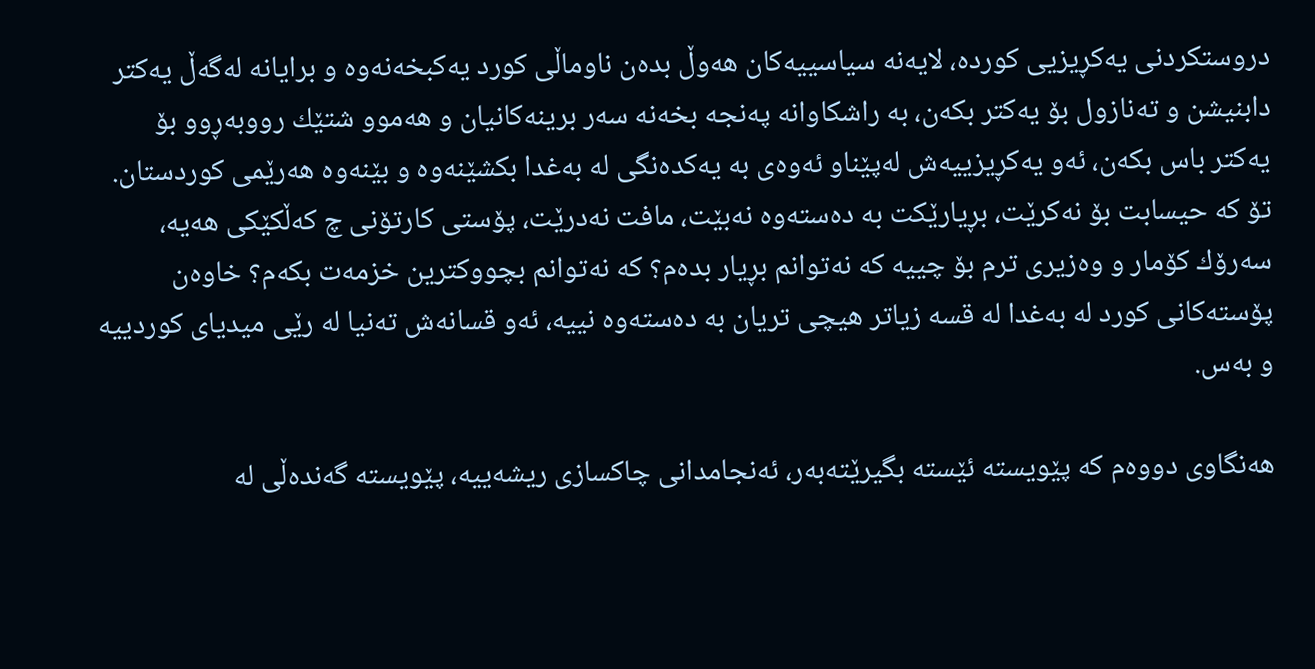دروستكردنی یه‌كڕیزیی كورده‌، لایه‌نه‌ سیاسییه‌كان ھه‌وڵ بده‌ن ناوماڵی كورد یه‌كبخه‌نه‌وه‌ و برایانه‌ له‌گه‌ڵ یه‌كتر دابنیشن و ته‌نازول بۆ یه‌كتر بكه‌ن، به‌ راشكاوانه‌ په‌نجه‌ بخه‌نه‌ سه‌ر برینه‌كانیان و ھه‌موو شتێك رووبه‌ڕوو بۆ یه‌كتر باس بكه‌ن، ئه‌و یه‌كڕیزییه‌ش له‌پێناو ئه‌وه‌ی به‌ یه‌كده‌نگی له‌ به‌غدا بكشێنه‌وه‌ و بێنه‌وه‌ ھه‌رێمی كوردستان. تۆ كه‌ حیسابت بۆ نه‌كرێت، بڕیارێكت به‌ ده‌سته‌وه‌ نه‌بێت، مافت نه‌درێت، پۆستی كارتۆنی چ كه‌ڵكێكی ھه‌یه‌، سه‌رۆك كۆمار و وه‌زیری ترم بۆ چییه‌ كه‌ نه‌توانم بڕیار بده‌م؟ كه‌ نه‌توانم بچووكترین خزمه‌ت بكه‌م؟ خاوه‌ن پۆسته‌كانی كورد له‌ به‌غدا له‌ قسه‌ زیاتر ھیچی تریان به‌ ده‌سته‌وه‌ نییه‌، ئه‌و قسانه‌ش ته‌نیا له‌ رێی میدیای كوردییه‌ و به‌س.

ھه‌نگاوی دووه‌م كه‌ پێویسته‌ ئێسته‌ بگیرێته‌به‌ر، ئه‌نجامدانی چاكسازی ریشه‌ییه‌، پێویسته‌ گه‌نده‌ڵی له‌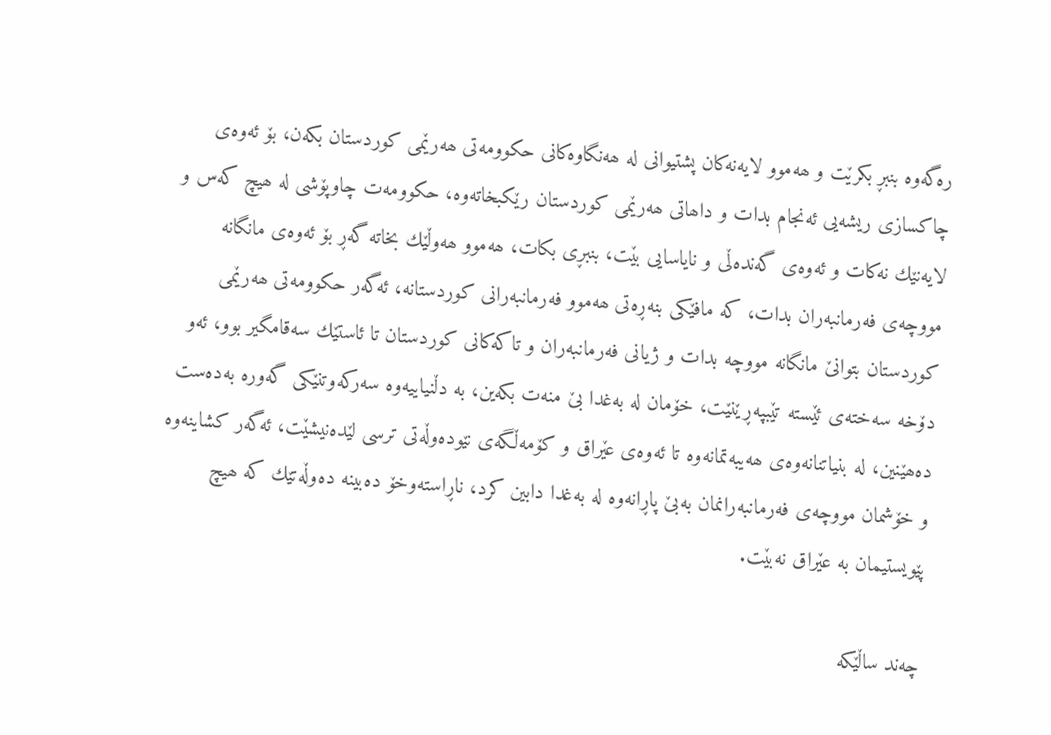ره‌گه‌وه‌ بنبڕ بكرێت و ھه‌موو لایه‌نه‌كان پشتیوانی له‌ ھه‌نگاوه‌كانی حكوومه‌تی ھه‌رێمی كوردستان بكه‌ن، بۆ ئه‌وه‌ی چاكسازی ریشه‌یی ئه‌نجام بدات و داھاتی ھه‌رێمی كوردستان رێكبخاته‌وه‌، حكوومه‌ت چاوپۆشی له‌ ھیچ كه‌س و لایه‌نێك نه‌كات و ئه‌وه‌ی گه‌نده‌ڵی و نایاسایی بێت، بنبڕی بكات، ھه‌موو ھه‌وڵێك بخاته‌ گه‌ڕ بۆ ئه‌وه‌ی مانگانه‌ مووچه‌ی فه‌رمانبه‌ران بدات، كه‌ مافێكی بنه‌ڕه‌تی ھه‌موو فه‌رمانبه‌رانی كوردستانه‌، ئه‌گه‌ر حكوومه‌تی ھه‌رێمی كوردستان بتوانێ مانگانه‌ مووچه‌ بدات و ژیانی فه‌رمانبه‌ران و تاكه‌كانی كوردستان تا ئاستێك سه‌قامگیر بوو، ئه‌و دۆخه‌ سه‌خته‌ی ئێسته‌ تێبپه‌ڕێنێت، خۆمان له‌ به‌غدا بێ منه‌ت بكه‌ین، به‌ دڵنیاییه‌وه‌ سه‌ركه‌وتنێكی گه‌وره‌ به‌ده‌ست ده‌ھێنین، له‌ بنیاتنانه‌وه‌ی ھه‌یبه‌تمانه‌وه‌ تا ئه‌وه‌ی عێراق و كۆمه‌ڵگه‌ی نێوده‌وڵه‌تی ترسی لێده‌نیشێت، ئه‌گه‌ر كشاینه‌وه‌ و خۆشمان مووچه‌ی فه‌رمانبه‌رانمان به‌بێ پاڕانه‌وه‌ له‌ به‌غدا دابین كرد، ناڕاسته‌وخۆ ده‌بینه‌ ده‌وڵه‌تێك كه‌ ھیچ پێویستیمان به‌ عێراق نه‌بێت.

چه‌ند ساڵێكه‌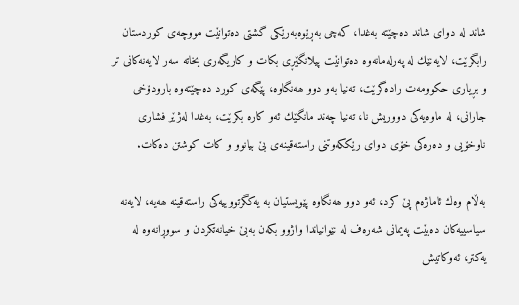شاند له‌ دوای شاند ده‌چێته‌ به‌غدا، كه‌چی به‌ڕێوه‌به‌رێكی گشتی ده‌توانێت مووچه‌ی كوردستان رابگرێت، لایه‌نێك له‌ په‌رله‌مانه‌وه‌ ده‌توانێت پیلانگێڕی بكات و كاریگه‌ری بخاته‌ سه‌ر لایه‌نه‌كانی تر و بڕیاری حكوومه‌ت راده‌گرێت، ته‌نیا به‌و دوو ھه‌نگاوه‌، پێگه‌ی كورد ده‌چێته‌وه‌ بارودۆخی جارانی، له‌ ماوه‌یه‌كی دووریش نا، ته‌نیا چه‌ند مانگێك ئه‌و كاره‌ بكرێت، به‌غدا له‌ژێر فشاری ناوخۆیی و ده‌ره‌كی خۆی دوای رێككه‌وتنی راسته‌قینه‌ی بێ بیانوو و كات كوشتن ده‌كات.

به‌ڵام وه‌ك ئاماژه‌م پێ كرد، ئه‌و دوو ھه‌نگاوه‌ پێویستیان به‌ یه‌كگرتووییه‌كی راسته‌قینه‌ ھه‌یه‌، لایه‌نه‌ سیاسییه‌كان ده‌بێت په‌یمانی شه‌ره‌ف له‌ نێوانیاندا واژوو بكه‌ن به‌بێ خیانه‌تكردن و سووڕانه‌وه‌ له‌ یه‌كتر، ئه‌وكاتیش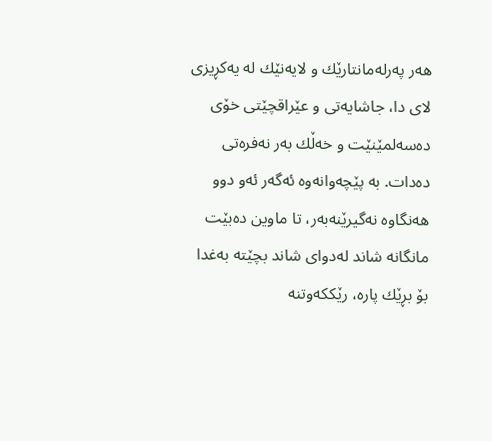ھه‌ر په‌رله‌مانتارێك و لایه‌نێك له‌ یه‌كڕیزی لای دا، جاشایه‌تی و عێراقچێتی خۆی ده‌سه‌لمێنێت و خه‌ڵك به‌ر نه‌فره‌تی ده‌دات. به‌ پێچه‌وانه‌وه‌ ئه‌گه‌ر ئه‌و دوو ھه‌نگاوه‌ نه‌گیرێنه‌به‌ر، تا ماوین ده‌بێت مانگانه‌ شاند له‌دوای شاند بچێته‌ به‌غدا بۆ بڕێك پاره‌، رێككه‌وتنه‌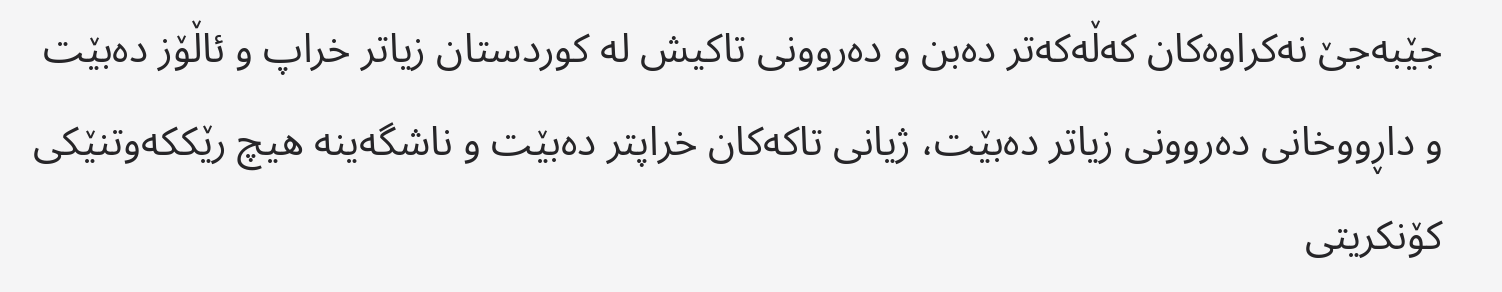جێبه‌جێ نه‌كراوه‌كان كه‌ڵه‌كه‌تر ده‌بن و ده‌روونی تاكیش له‌ كوردستان زیاتر خراپ و ئاڵۆز ده‌بێت و داڕووخانی ده‌روونی زیاتر ده‌بێت، ژیانی تاكه‌كان خراپتر ده‌بێت و ناشگه‌ینه‌ ھیچ رێككه‌وتنێكی كۆنكریتی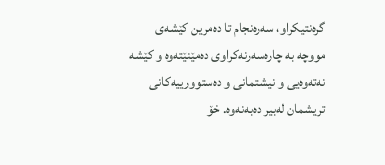گره‌نتیكراو، سه‌ره‌نجام تا ده‌مرین كێشه‌ی مووچه‌ به‌ چاره‌سه‌رنه‌كراوی ده‌مێنێته‌وه‌ و كێشه‌ نه‌ته‌وه‌یی و نیشتمانی و ده‌ستوورییه‌كانی تریشمان له‌بیر ده‌به‌نه‌وه‌. خۆ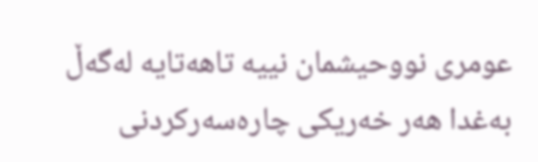عومری نووحیشمان نییه‌ تاھه‌تایه‌ له‌گه‌ڵ به‌غدا ھه‌ر خه‌ریكی چاره‌سه‌ركردنی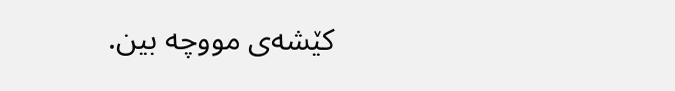كێشه‌ی مووچه‌ بین.